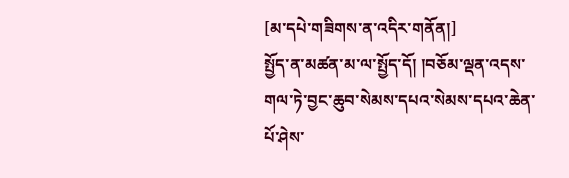[མ་དཔེ་གཟིགས་ན་འདིར་གནོན།]
སྤྱོད་ན་མཚན་མ་ལ་སྤྱོད་དོ། །བཅོམ་ལྡན་འདས་གལ་ཏེ་བྱང་ཆུབ་སེམས་དཔའ་སེམས་དཔའ་ཆེན་པོ་ཤེས་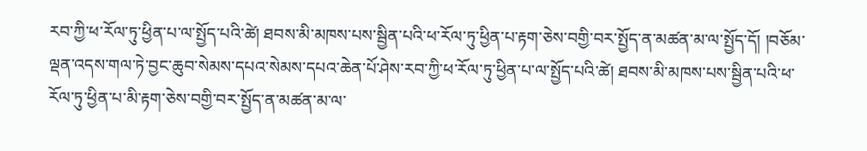རབ་ཀྱི་ཕ་རོལ་ཏུ་ཕྱིན་པ་ལ་སྤྱོད་པའི་ཚེ། ཐབས་མི་མཁས་པས་སྦྱིན་པའི་ཕ་རོལ་ཏུ་ཕྱིན་པ་རྟག་ཅེས་བགྱི་བར་སྤྱོད་ན་མཚན་མ་ལ་སྤྱོད་དོ། །བཅོམ་ལྡན་འདས་གལ་ཏེ་བྱང་ཆུབ་སེམས་དཔའ་སེམས་དཔའ་ཆེན་པོ་ཤེས་རབ་ཀྱི་ཕ་རོལ་ཏུ་ཕྱིན་པ་ལ་སྤྱོད་པའི་ཚེ། ཐབས་མི་མཁས་པས་སྦྱིན་པའི་ཕ་རོལ་ཏུ་ཕྱིན་པ་མི་རྟག་ཅེས་བགྱི་བར་སྤྱོད་ན་མཚན་མ་ལ་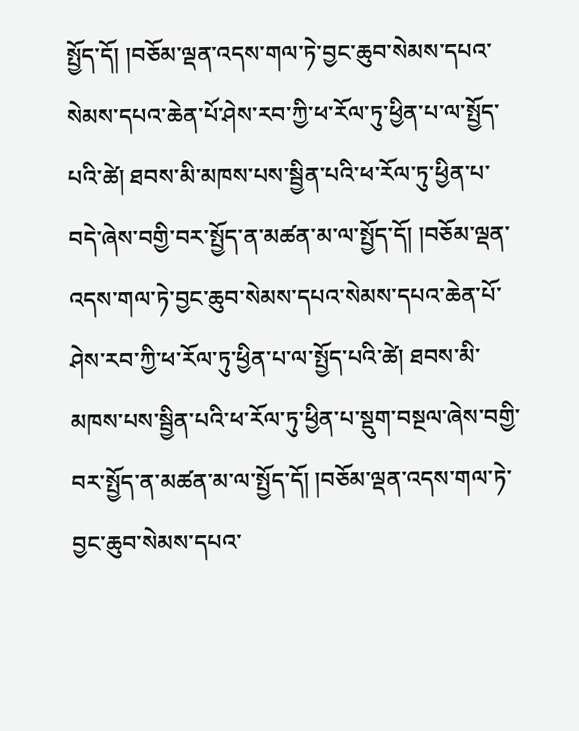སྤྱོད་དོ། །བཅོམ་ལྡན་འདས་གལ་ཏེ་བྱང་ཆུབ་སེམས་དཔའ་སེམས་དཔའ་ཆེན་པོ་ཤེས་རབ་ཀྱི་ཕ་རོལ་ཏུ་ཕྱིན་པ་ལ་སྤྱོད་པའི་ཚེ། ཐབས་མི་མཁས་པས་སྦྱིན་པའི་ཕ་རོལ་ཏུ་ཕྱིན་པ་བདེ་ཞེས་བགྱི་བར་སྤྱོད་ན་མཚན་མ་ལ་སྤྱོད་དོ། །བཅོམ་ལྡན་འདས་གལ་ཏེ་བྱང་ཆུབ་སེམས་དཔའ་སེམས་དཔའ་ཆེན་པོ་ཤེས་རབ་ཀྱི་ཕ་རོལ་ཏུ་ཕྱིན་པ་ལ་སྤྱོད་པའི་ཚེ། ཐབས་མི་མཁས་པས་སྦྱིན་པའི་ཕ་རོལ་ཏུ་ཕྱིན་པ་སྡུག་བསྔལ་ཞེས་བགྱི་བར་སྤྱོད་ན་མཚན་མ་ལ་སྤྱོད་དོ། །བཅོམ་ལྡན་འདས་གལ་ཏེ་བྱང་ཆུབ་སེམས་དཔའ་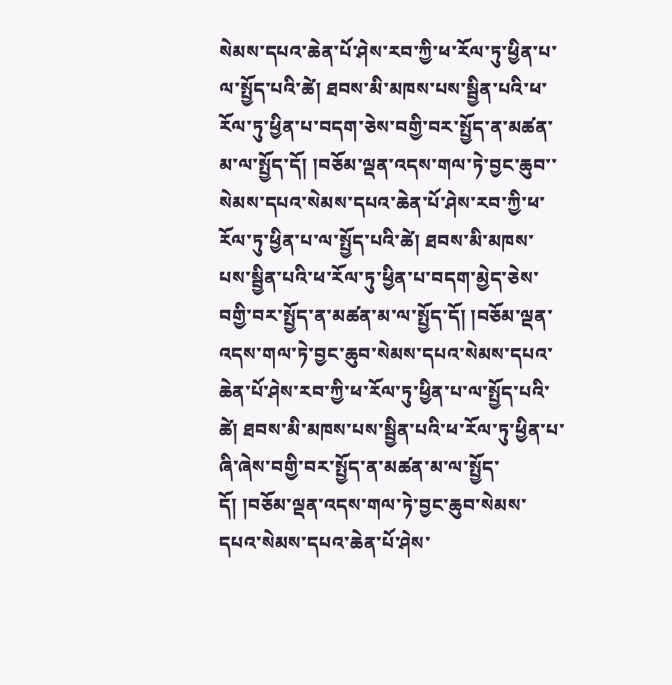སེམས་དཔའ་ཆེན་པོ་ཤེས་རབ་ཀྱི་ཕ་རོལ་ཏུ་ཕྱིན་པ་ལ་སྤྱོད་པའི་ཚེ། ཐབས་མི་མཁས་པས་སྦྱིན་པའི་ཕ་རོལ་ཏུ་ཕྱིན་པ་བདག་ཅེས་བགྱི་བར་སྤྱོད་ན་མཚན་མ་ལ་སྤྱོད་དོ། །བཅོམ་ལྡན་འདས་གལ་ཏེ་བྱང་ཆུབ་་སེམས་དཔའ་སེམས་དཔའ་ཆེན་པོ་ཤེས་རབ་ཀྱི་ཕ་རོལ་ཏུ་ཕྱིན་པ་ལ་སྤྱོད་པའི་ཚེ། ཐབས་མི་མཁས་པས་སྦྱིན་པའི་ཕ་རོལ་ཏུ་ཕྱིན་པ་བདག་མྱེད་ཅེས་བགྱི་བར་སྤྱོད་ན་མཚན་མ་ལ་སྤྱོད་དོ། །བཅོམ་ལྡན་འདས་གལ་ཏེ་བྱང་ཆུབ་སེམས་དཔའ་སེམས་དཔའ་ཆེན་པོ་ཤེས་རབ་ཀྱི་ཕ་རོལ་ཏུ་ཕྱིན་པ་ལ་སྤྱོད་པའི་ཚེ། ཐབས་མི་མཁས་པས་སྦྱིན་པའི་ཕ་རོལ་ཏུ་ཕྱིན་པ་ཞི་ཞེས་བགྱི་བར་སྤྱོད་ན་མཚན་མ་ལ་སྤྱོད་དོ། །བཅོམ་ལྡན་འདས་གལ་ཏེ་བྱང་ཆུབ་སེམས་དཔའ་སེམས་དཔའ་ཆེན་པོ་ཤེས་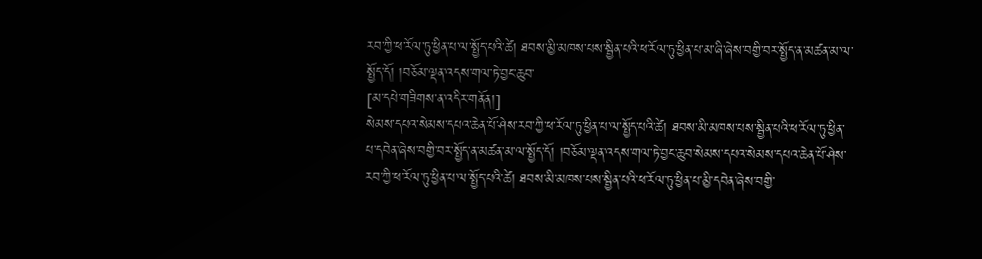རབ་ཀྱི་ཕ་རོལ་ཏུ་ཕྱིན་པ་ལ་སྤྱོད་པའི་ཚེ། ཐབས་མྱི་མཁས་པས་སྦྱིན་པའི་ཕ་རོལ་ཏུ་ཕྱིན་པ་མ་ཞི་ཞེས་བགྱི་བར་སྤྱོད་ན་མཚན་མ་ལ་སྤྱོད་དོ། །བཅོམ་ལྡན་འདས་གལ་ཏེ་བྱང་ཆུབ་
[མ་དཔེ་གཟིགས་ན་འདིར་གནོན།]
སེམས་དཔའ་སེམས་དཔའ་ཆེན་པོ་ཤེས་རབ་ཀྱི་ཕ་རོལ་ཏུ་ཕྱིན་པ་ལ་སྤྱོད་པའི་ཚེ། ཐབས་མི་མཁས་པས་སྦྱིན་པའི་ཕ་རོལ་ཏུ་ཕྱིན་པ་དབེན་ཞེས་བགྱི་བར་སྤྱོད་ན་མཚན་མ་ལ་སྤྱོད་དོ། །བཅོམ་ལྡན་འདས་གལ་ཏེ་བྱང་ཆུབ་སེམས་དཔའ་སེམས་དཔའ་ཆེན་པོ་ཤེས་རབ་ཀྱི་ཕ་རོལ་ཏུ་ཕྱིན་པ་ལ་སྤྱོད་པའི་ཚེ། ཐབས་མི་མཁས་པས་སྦྱིན་པའི་ཕ་རོལ་ཏུ་ཕྱིན་པ་མྱི་དབེན་ཞེས་བགྱི་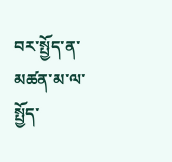བར་སྤྱོད་ན་མཚན་མ་ལ་སྤྱོད་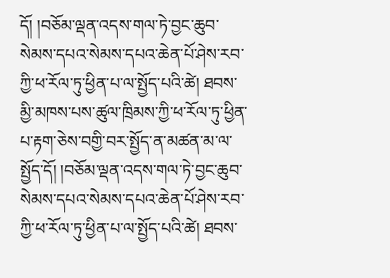དོ། །བཅོམ་ལྡན་འདས་གལ་ཏེ་བྱང་ཆུབ་སེམས་དཔའ་སེམས་དཔའ་ཆེན་པོ་ཤེས་རབ་ཀྱི་ཕ་རོལ་ཏུ་ཕྱིན་པ་ལ་སྤྱོད་པའི་ཚེ། ཐབས་མྱི་མཁས་པས་ཚུལ་ཁྲིམས་ཀྱི་ཕ་རོལ་ཏུ་ཕྱིན་པ་རྟག་ཅེས་བགྱི་བར་སྤྱོད་ན་མཚན་མ་ལ་སྤྱོད་དོ། །བཅོམ་ལྡན་འདས་གལ་ཏེ་བྱང་ཆུབ་སེམས་དཔའ་སེམས་དཔའ་ཆེན་པོ་ཤེས་རབ་ཀྱི་ཕ་རོལ་ཏུ་ཕྱིན་པ་ལ་སྤྱོད་པའི་ཚེ། ཐབས་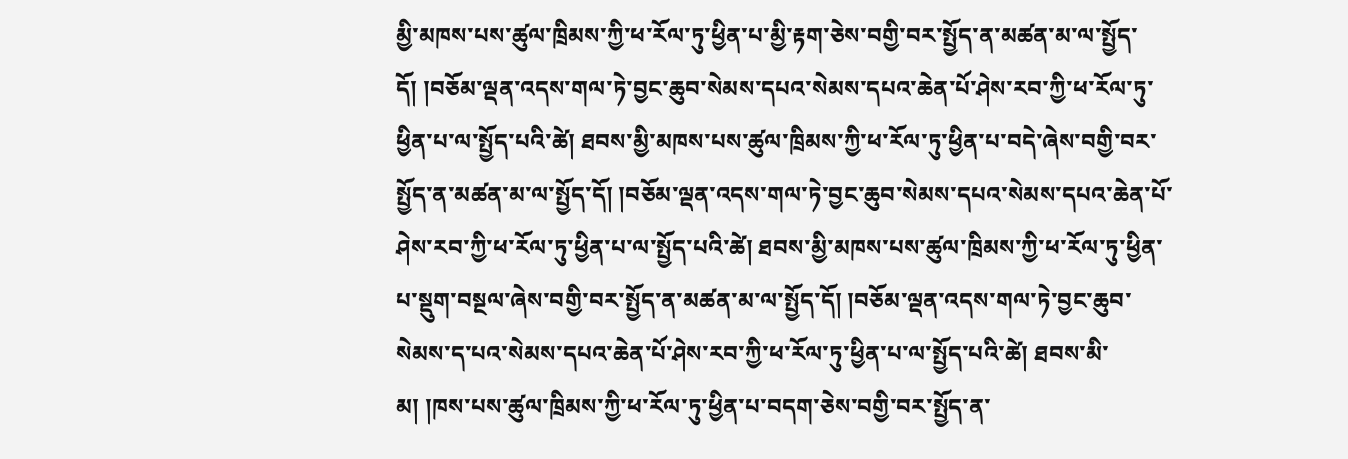མྱི་མཁས་པས་ཚུལ་ཁྲིམས་ཀྱི་ཕ་རོལ་ཏུ་ཕྱིན་པ་མྱི་རྟག་ཅེས་བགྱི་བར་སྤྱོད་ན་མཚན་མ་ལ་སྤྱོད་དོ། །བཅོམ་ལྡན་འདས་གལ་ཏེ་བྱང་ཆུབ་སེམས་དཔའ་སེམས་དཔའ་ཆེན་པོ་ཤེས་རབ་ཀྱི་ཕ་རོལ་ཏུ་ཕྱིན་པ་ལ་སྤྱོད་པའི་ཚེ། ཐབས་མྱི་མཁས་པས་ཚུལ་ཁྲིམས་ཀྱི་ཕ་རོལ་ཏུ་ཕྱིན་པ་བདེ་ཞེས་བགྱི་བར་སྤྱོད་ན་མཚན་མ་ལ་སྤྱོད་དོ། །བཅོམ་ལྡན་འདས་གལ་ཏེ་བྱང་ཆུབ་སེམས་དཔའ་སེམས་དཔའ་ཆེན་པོ་ཤེས་རབ་ཀྱི་ཕ་རོལ་ཏུ་ཕྱིན་པ་ལ་སྤྱོད་པའི་ཚེ། ཐབས་མྱི་མཁས་པས་ཚུལ་ཁྲིམས་ཀྱི་ཕ་རོལ་ཏུ་ཕྱིན་པ་སྡུག་བསྔལ་ཞེས་བགྱི་བར་སྤྱོད་ན་མཚན་མ་ལ་སྤྱོད་དོ། །བཅོམ་ལྡན་འདས་གལ་ཏེ་བྱང་ཆུབ་སེམས་ད་པའ་སེམས་དཔའ་ཆེན་པོ་ཤེས་རབ་ཀྱི་ཕ་རོལ་ཏུ་ཕྱིན་པ་ལ་སྤྱོད་པའི་ཚེ། ཐབས་མི་མ། །ཁས་པས་ཚུལ་ཁྲིམས་ཀྱི་ཕ་རོལ་ཏུ་ཕྱིན་པ་བདག་ཅེས་བགྱི་བར་སྤྱོད་ན་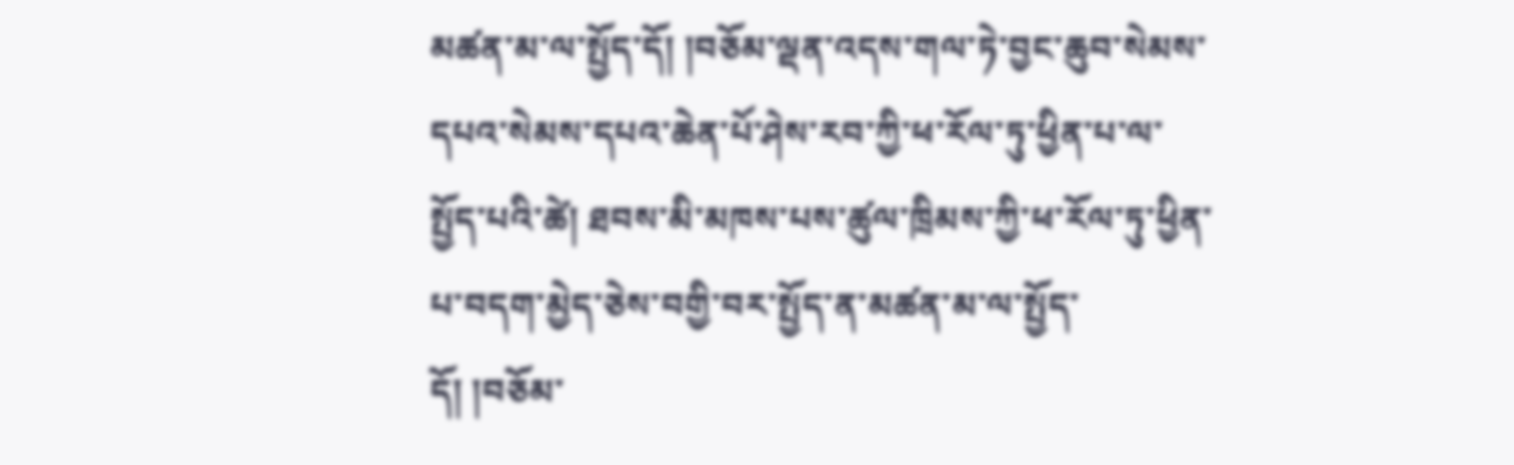མཚན་མ་ལ་སྤྱོད་དོ། །བཅོམ་ལྡན་འདས་གལ་ཏེ་བྱང་ཆུབ་སེམས་དཔའ་སེམས་དཔའ་ཆེན་པོ་ཤེས་རབ་ཀྱི་ཕ་རོལ་ཏུ་ཕྱིན་པ་ལ་སྤྱོད་པའི་ཚེ། ཐབས་མི་མཁས་པས་ཚུལ་ཁྲིམས་ཀྱི་ཕ་རོལ་ཏུ་ཕྱིན་པ་བདག་མྱེད་ཅེས་བགྱི་བར་སྤྱོད་ན་མཚན་མ་ལ་སྤྱོད་དོ། །བཅོམ་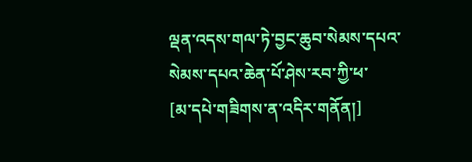ལྡན་འདས་གལ་ཏེ་བྱང་ཆུབ་སེམས་དཔའ་སེམས་དཔའ་ཆེན་པོ་ཤེས་རབ་ཀྱི་ཕ་
[མ་དཔེ་གཟིགས་ན་འདིར་གནོན།]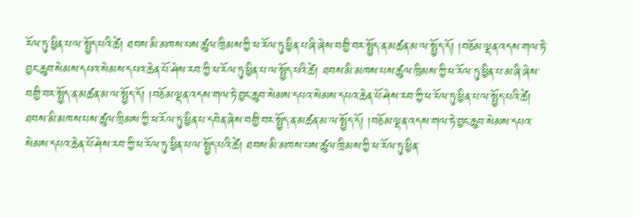རོལ་ཏུ་ཕྱིན་པ་ལ་སྤྱོད་པའི་ཚེ། ཐབས་མི་མཁས་པས་ཚུལ་ཁྲིམས་ཀྱི་ཕ་རོལ་ཏུ་ཕྱིན་པ་ཞི་ཞེས་བགྱི་བར་སྤྱོད་ན་མཚན་མ་ལ་སྤྱོད་དོ། །བཅོམ་ལྡན་འདས་གལ་ཏེ་བྱང་ཆུབ་སེམས་དཔའ་སེམས་དཔའ་ཆེན་པོ་ཤེས་རབ་ཀྱི་ཕ་རོལ་ཏུ་ཕྱིན་པ་ལ་སྤྱོད་པའི་ཚེ། ཐབས་མི་མཁས་པས་ཚུལ་ཁྲིམས་ཀྱི་ཕ་རོལ་ཏུ་ཕྱིན་པ་མ་ཞི་ཞེས་བགྱི་བར་སྤྱོད་ན་མཚན་མ་ལ་སྤྱོད་དོ། །བཅོམ་ལྡན་འདས་གལ་ཏེ་བྱང་ཆུབ་སེམས་དཔའ་སེམས་དཔའ་ཆེན་པོ་ཤེས་རབ་ཀྱི་ཕ་རོལ་ཏུ་ཕྱིན་པ་ལ་སྤྱོད་པའི་ཚེ། ཐབས་མི་མཁས་པས་ཚུལ་ཁྲིམས་ཀྱི་ཕ་རོལ་ཏུ་ཕྱིན་པ་དབེན་ཞེས་བགྱི་བར་སྤྱོད་ན་མཚན་མ་ལ་སྤྱོད་དོ། །བཅོམ་ལྡན་འདས་གལ་ཏེ་བྱང་ཆུབ་སེམས་དཔའ་སེམས་དཔའ་ཆེན་པོ་ཤེས་རབ་ཀྱི་ཕ་རོལ་ཏུ་ཕྱིན་པ་ལ་སྤྱོད་པའི་ཚེ། ཐབས་མི་མཁས་པས་ཚུལ་ཁྲིམས་ཀྱི་ཕ་རོལ་ཏུ་ཕྱིན་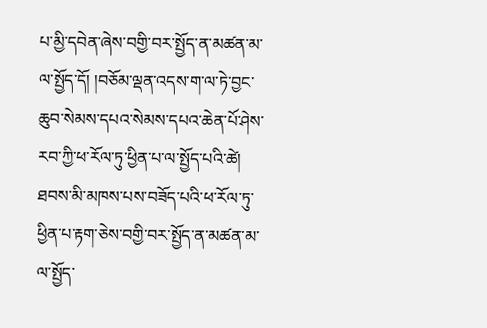པ་མྱི་དབེན་ཞེས་བགྱི་བར་སྤྱོད་ན་མཚན་མ་ལ་སྤྱོད་དོ། །བཅོམ་ལྡན་འདས་ག་ལ་ཏེ་བྱང་ཆུབ་སེམས་དཔའ་སེམས་དཔའ་ཆེན་པོ་ཤེས་རབ་ཀྱི་ཕ་རོལ་ཏུ་ཕྱིན་པ་ལ་སྤྱོད་པའི་ཚེ། ཐབས་མི་མཁས་པས་བཟོད་པའི་ཕ་རོལ་ཏུ་ཕྱིན་པ་རྟག་ཅེས་བགྱི་བར་སྤྱོད་ན་མཚན་མ་ལ་སྤྱོད་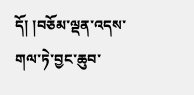དོ། །བཅོམ་ལྡན་འདས་གལ་ཏེ་བྱང་ཆུབ་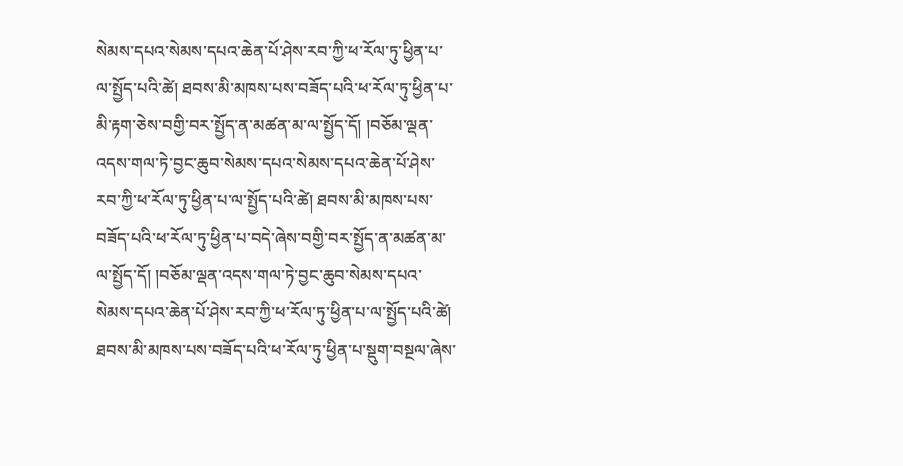སེམས་དཔའ་སེམས་དཔའ་ཆེན་པོ་ཤེས་རབ་ཀྱི་ཕ་རོལ་ཏུ་ཕྱིན་པ་ལ་སྤྱོད་པའི་ཚེ། ཐབས་མི་མཁས་པས་བཟོད་པའི་ཕ་རོལ་ཏུ་ཕྱིན་པ་མི་རྟག་ཅེས་བགྱི་བར་སྤྱོད་ན་མཚན་མ་ལ་སྤྱོད་དོ། །བཅོམ་ལྡན་འདས་གལ་ཏེ་བྱང་ཆུབ་སེམས་དཔའ་སེམས་དཔའ་ཆེན་པོ་ཤེས་རབ་ཀྱི་ཕ་རོལ་ཏུ་ཕྱིན་པ་ལ་སྤྱོད་པའི་ཚེ། ཐབས་མི་མཁས་པས་བཟོད་པའི་ཕ་རོལ་ཏུ་ཕྱིན་པ་བདེ་ཞེས་བགྱི་བར་སྤྱོད་ན་མཚན་མ་ལ་སྤྱོད་དོ། །བཅོམ་ལྡན་འདས་གལ་ཏེ་བྱང་ཆུབ་སེམས་དཔའ་སེམས་དཔའ་ཆེན་པོ་ཤེས་རབ་ཀྱི་ཕ་རོལ་ཏུ་ཕྱིན་པ་ལ་སྤྱོད་པའི་ཚེ། ཐབས་མི་མཁས་པས་བཟོད་པའི་ཕ་རོལ་ཏུ་ཕྱིན་པ་སྡུག་བསྔལ་ཞེས་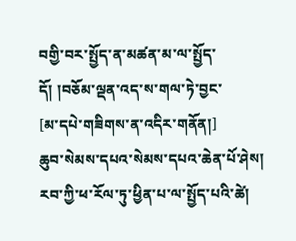བགྱི་བར་སྤྱོད་ན་མཚན་མ་ལ་སྤྱོད་དོ། །བཅོམ་ལྡན་འད་ས་གལ་ཏེ་བྱང་
[མ་དཔེ་གཟིགས་ན་འདིར་གནོན།]
ཆུབ་སེམས་དཔའ་སེམས་དཔའ་ཆེན་པོ་ཤེས། རབ་ཀྱི་ཕ་རོལ་ཏུ་ཕྱིན་པ་ལ་སྤྱོད་པའི་ཚེ།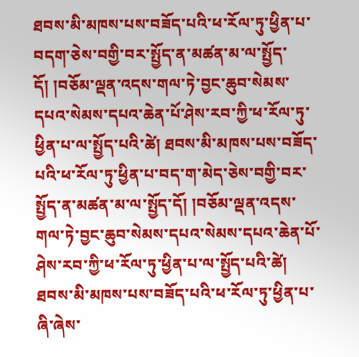ཐབས་མི་མཁས་པས་བཟོད་པའི་ཕ་རོལ་ཏུ་ཕྱིན་པ་བདག་ཅེས་བགྱི་བར་སྤྱོད་ན་མཚན་མ་ལ་སྤྱོད་དོ། །བཅོམ་ལྡན་འདས་གལ་ཏེ་བྱང་ཆུབ་སེམས་དཔའ་སེམས་དཔའ་ཆེན་པོ་ཤེས་རབ་ཀྱི་ཕ་རོལ་ཏུ་ཕྱིན་པ་ལ་སྤྱོད་པའི་ཚེ། ཐབས་མི་མཁས་པས་བཟོད་པའི་ཕ་རོལ་ཏུ་ཕྱིན་པ་བད་ག་མེད་ཅེས་བགྱི་བར་སྤྱོད་ན་མཚན་མ་ལ་སྤྱོད་དོ། །བཅོམ་ལྡན་འདས་གལ་ཏེ་བྱང་ཆུབ་སེམས་དཔའ་སེམས་དཔའ་ཆེན་པོ་ཤེས་རབ་ཀྱི་ཕ་རོལ་ཏུ་ཕྱིན་པ་ལ་སྤྱོད་པའི་ཚེ། ཐབས་མི་མཁས་པས་བཟོད་པའི་ཕ་རོལ་ཏུ་ཕྱིན་པ་ཞི་ཞེས་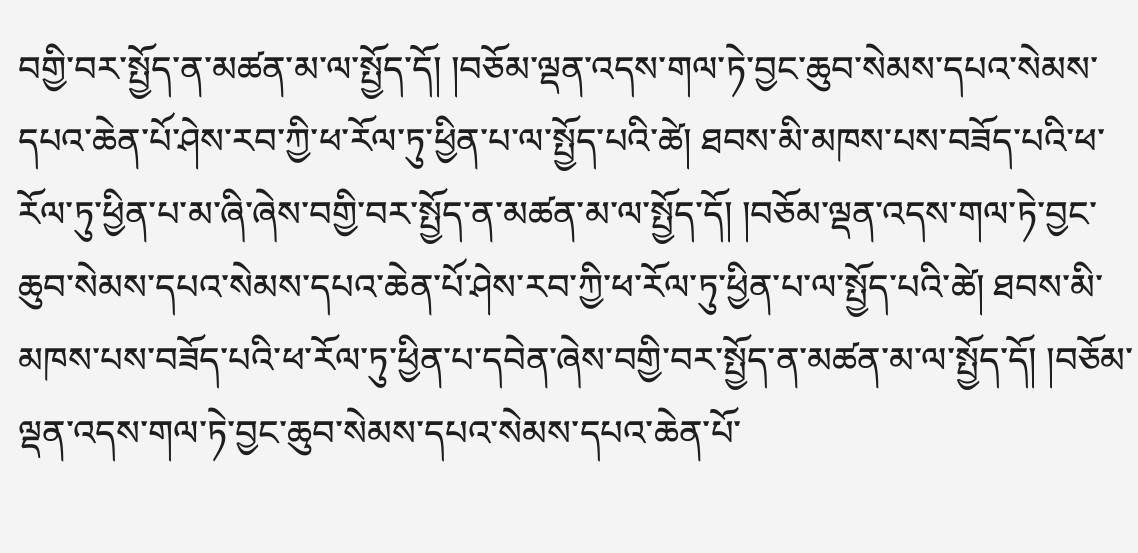བགྱི་བར་སྤྱོད་ན་མཚན་མ་ལ་སྤྱོད་དོ། །བཅོམ་ལྡན་འདས་གལ་ཏེ་བྱང་ཆུབ་སེམས་དཔའ་སེམས་དཔའ་ཆེན་པོ་ཤེས་རབ་ཀྱི་ཕ་རོལ་ཏུ་ཕྱིན་པ་ལ་སྤྱོད་པའི་ཚེ། ཐབས་མི་མཁས་པས་བཟོད་པའི་ཕ་རོལ་ཏུ་ཕྱིན་པ་མ་ཞི་ཞེས་བགྱི་བར་སྤྱོད་ན་མཚན་མ་ལ་སྤྱོད་དོ། །བཅོམ་ལྡན་འདས་གལ་ཏེ་བྱང་ཆུབ་སེམས་དཔའ་སེམས་དཔའ་ཆེན་པོ་ཤེས་རབ་ཀྱི་ཕ་རོལ་ཏུ་ཕྱིན་པ་ལ་སྤྱོད་པའི་ཚེ། ཐབས་མི་མཁས་པས་བཟོད་པའི་ཕ་རོལ་ཏུ་ཕྱིན་པ་དབེན་ཞེས་བགྱི་བར་སྤྱོད་ན་མཚན་མ་ལ་སྤྱོད་དོ། །བཅོམ་ལྡན་འདས་གལ་ཏེ་བྱང་ཆུབ་སེམས་དཔའ་སེམས་དཔའ་ཆེན་པོ་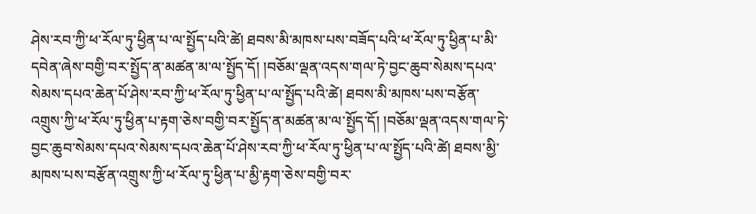ཤེས་རབ་ཀྱི་ཕ་རོལ་ཏུ་ཕྱིན་པ་ལ་སྤྱོད་པའི་ཚེ། ཐབས་མི་མཁས་པས་བཟོད་པའི་ཕ་རོལ་ཏུ་ཕྱིན་པ་མི་དབེན་ཞེས་བགྱི་བར་སྤྱོད་ན་མཚན་མ་ལ་སྤྱོད་དོ། །བཅོམ་ལྡན་འདས་གལ་ཏེ་བྱང་ཆུབ་སེམས་དཔའ་སེམས་དཔའ་ཆེན་པོ་ཤེས་རབ་ཀྱི་ཕ་རོལ་ཏུ་ཕྱིན་པ་ལ་སྤྱོད་པའི་ཚེ། ཐབས་མི་མཁས་པས་བརྩོན་འགྲུས་ཀྱི་ཕ་རོལ་ཏུ་ཕྱིན་པ་རྟག་ཅེས་བགྱི་བར་སྤྱོད་ན་མཚན་མ་ལ་སྤྱོད་དོ། །བཅོམ་ལྡན་འདས་གལ་ཏེ་བྱང་ཆུབ་སེམས་དཔའ་སེམས་དཔའ་ཆེན་པོ་ཤེས་རབ་ཀྱི་ཕ་རོལ་ཏུ་ཕྱིན་པ་ལ་སྤྱོད་པའི་ཚེ། ཐབས་མྱི་མཁས་པས་བརྩོན་འགྲུས་ཀྱི་ཕ་རོལ་ཏུ་ཕྱིན་པ་མྱི་རྟག་ཅེས་བགྱི་བར་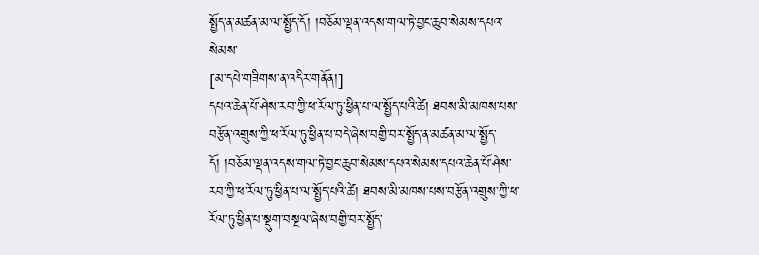སྤྱོད་ན་མཚན་མ་ལ་སྤྱོད་དོ། །བཅོམ་ལྡན་འདས་གལ་ཏེ་བྱང་ཆུབ་སེམས་དཔའ་སེམས་
[མ་དཔེ་གཟིགས་ན་འདིར་གནོན།]
དཔའ་ཆེན་པོ་ཤེས་རབ་ཀྱི་ཕ་རོལ་ཏུ་ཕྱིན་པ་ལ་སྤྱོད་པའི་ཚེ། ཐབས་མི་མཁས་པས་བརྩོན་འགྲུས་ཀྱི་ཕ་རོལ་ཏུ་ཕྱིན་པ་བདེ་ཞེས་བགྱི་བར་སྤྱོད་ན་མཚན་མ་ལ་སྤྱོད་དོ། །བཅོམ་ལྡན་འདས་གལ་ཏེ་བྱང་ཆུབ་སེམས་དཔའ་སེམས་དཔའ་ཆེན་པོ་ཤེས་རབ་ཀྱི་ཕ་རོལ་ཏུ་ཕྱིན་པ་ལ་སྤྱོད་པའི་ཚེ། ཐབས་མི་མཁས་པས་བརྩོན་འགྲུས་ཀྱི་ཕ་རོལ་ཏུ་ཕྱིན་པ་སྡུག་བསྔལ་ཞེས་བགྱི་བར་སྤྱོད་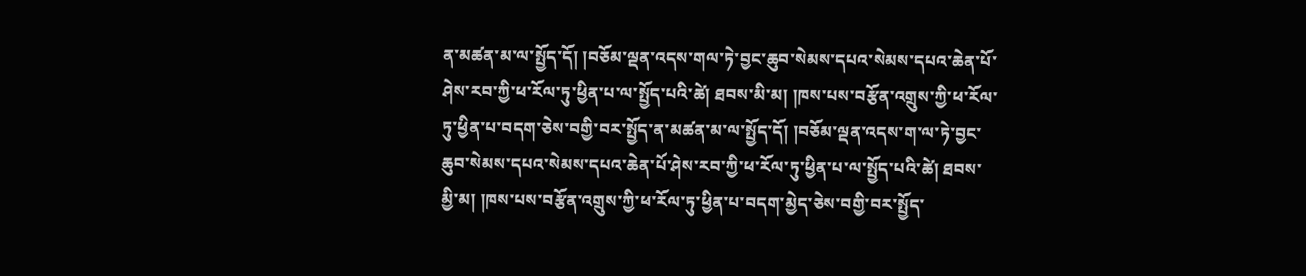ན་མཚན་མ་ལ་སྤྱོད་དོ། །བཅོམ་ལྡན་འདས་གལ་ཏེ་བྱང་ཆུབ་སེམས་དཔའ་སེམས་དཔའ་ཆེན་པོ་ཤེས་རབ་ཀྱི་ཕ་རོལ་ཏུ་ཕྱིན་པ་ལ་སྤྱོད་པའི་ཚེ། ཐབས་མི་མ། །ཁས་པས་བརྩོན་འགྲུས་ཀྱི་ཕ་རོལ་ཏུ་ཕྱིན་པ་བདག་ཅེས་བགྱི་བར་སྤྱོད་ན་མཚན་མ་ལ་སྤྱོད་དོ། །བཅོམ་ལྡན་འདས་ག་ལ་ཏེ་བྱང་ཆུབ་སེམས་དཔའ་སེམས་དཔའ་ཆེན་པོ་ཤེས་རབ་ཀྱི་ཕ་རོལ་ཏུ་ཕྱིན་པ་ལ་སྤྱོད་པའི་ཚེ། ཐབས་མྱི་མ། །ཁས་པས་བརྩོན་འགྲུས་ཀྱི་ཕ་རོལ་ཏུ་ཕྱིན་པ་བདག་མྱེད་ཅེས་བགྱི་བར་སྤྱོད་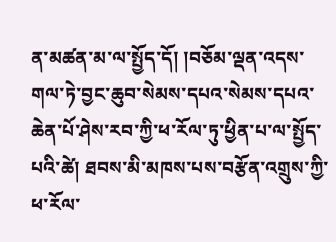ན་མཚན་མ་ལ་སྤྱོད་དོ། །བཅོམ་ལྡན་འདས་གལ་ཏེ་བྱང་ཆུབ་སེམས་དཔའ་སེམས་དཔའ་ཆེན་པོ་ཤེས་རབ་ཀྱི་ཕ་རོལ་ཏུ་ཕྱིན་པ་ལ་སྤྱོད་པའི་ཚེ། ཐབས་མི་མཁས་པས་བརྩོན་འགྲུས་ཀྱི་ཕ་རོལ་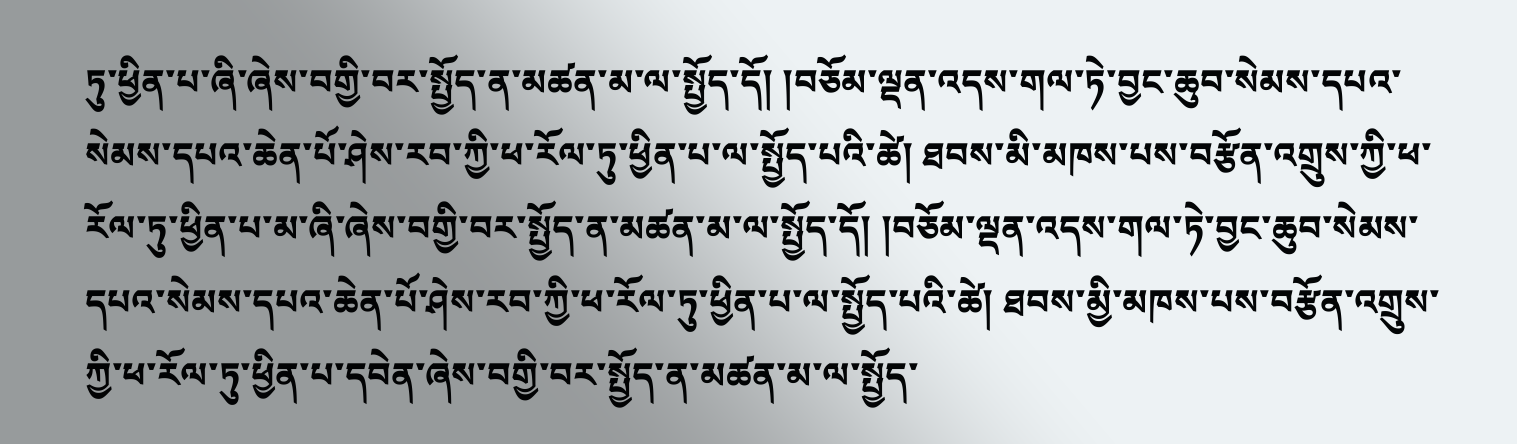ཏུ་ཕྱིན་པ་ཞི་ཞེས་བགྱི་བར་སྤྱོད་ན་མཚན་མ་ལ་སྤྱོད་དོ། །བཅོམ་ལྡན་འདས་གལ་ཏེ་བྱང་ཆུབ་སེམས་དཔའ་སེམས་དཔའ་ཆེན་པོ་ཤེས་རབ་ཀྱི་ཕ་རོལ་ཏུ་ཕྱིན་པ་ལ་སྤྱོད་པའི་ཚེ། ཐབས་མི་མཁས་པས་བརྩོན་འགྲུས་ཀྱི་ཕ་རོལ་ཏུ་ཕྱིན་པ་མ་ཞི་ཞེས་བགྱི་བར་སྤྱོད་ན་མཚན་མ་ལ་སྤྱོད་དོ། །བཅོམ་ལྡན་འདས་གལ་ཏེ་བྱང་ཆུབ་སེམས་དཔའ་སེམས་དཔའ་ཆེན་པོ་ཤེས་རབ་ཀྱི་ཕ་རོལ་ཏུ་ཕྱིན་པ་ལ་སྤྱོད་པའི་ཚེ། ཐབས་མྱི་མཁས་པས་བརྩོན་འགྲུས་ཀྱི་ཕ་རོལ་ཏུ་ཕྱིན་པ་དབེན་ཞེས་བགྱི་བར་སྤྱོད་ན་མཚན་མ་ལ་སྤྱོད་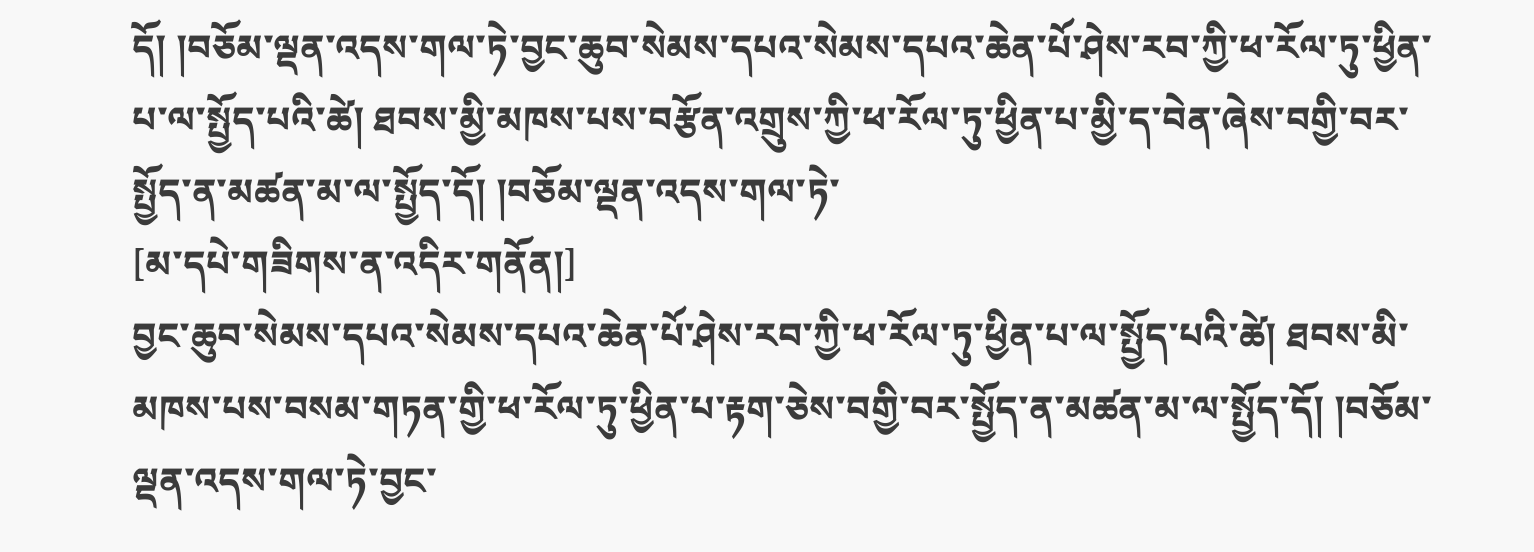དོ། །བཅོམ་ལྡན་འདས་གལ་ཏེ་བྱང་ཆུབ་སེམས་དཔའ་སེམས་དཔའ་ཆེན་པོ་ཤེས་རབ་ཀྱི་ཕ་རོལ་ཏུ་ཕྱིན་པ་ལ་སྤྱོད་པའི་ཚེ། ཐབས་མྱི་མཁས་པས་བརྩོན་འགྲུས་ཀྱི་ཕ་རོལ་ཏུ་ཕྱིན་པ་མྱི་ད་བེན་ཞེས་བགྱི་བར་སྤྱོད་ན་མཚན་མ་ལ་སྤྱོད་དོ། །བཅོམ་ལྡན་འདས་གལ་ཏེ་
[མ་དཔེ་གཟིགས་ན་འདིར་གནོན།]
བྱང་ཆུབ་སེམས་དཔའ་སེམས་དཔའ་ཆེན་པོ་ཤེས་རབ་ཀྱི་ཕ་རོལ་ཏུ་ཕྱིན་པ་ལ་སྤྱོད་པའི་ཚེ། ཐབས་མི་མཁས་པས་བསམ་གཏན་གྱི་ཕ་རོལ་ཏུ་ཕྱིན་པ་རྟག་ཅེས་བགྱི་བར་སྤྱོད་ན་མཚན་མ་ལ་སྤྱོད་དོ། །བཅོམ་ལྡན་འདས་གལ་ཏེ་བྱང་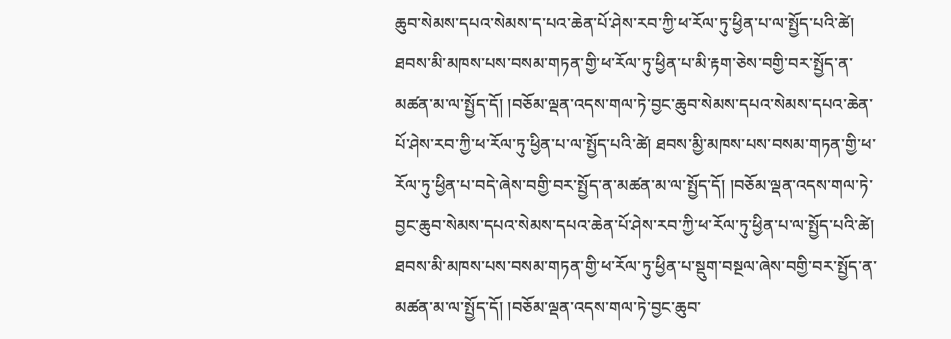ཆུབ་སེམས་དཔའ་སེམས་ད་པའ་ཆེན་པོ་ཤེས་རབ་ཀྱི་ཕ་རོལ་ཏུ་ཕྱིན་པ་ལ་སྤྱོད་པའི་ཚེ། ཐབས་མི་མཁས་པས་བསམ་གཏན་གྱི་ཕ་རོལ་ཏུ་ཕྱིན་པ་མི་རྟག་ཅེས་བགྱི་བར་སྤྱོད་ན་མཚན་མ་ལ་སྤྱོད་དོ། །བཅོམ་ལྡན་འདས་གལ་ཏེ་བྱང་ཆུབ་སེམས་དཔའ་སེམས་དཔའ་ཆེན་པོ་ཤེས་རབ་ཀྱི་ཕ་རོལ་ཏུ་ཕྱིན་པ་ལ་སྤྱོད་པའི་ཚེ། ཐབས་མྱི་མཁས་པས་བསམ་གཏན་གྱི་ཕ་རོལ་ཏུ་ཕྱིན་པ་བདེ་ཞེས་བགྱི་བར་སྤྱོད་ན་མཚན་མ་ལ་སྤྱོད་དོ། །བཅོམ་ལྡན་འདས་གལ་ཏེ་བྱང་ཆུབ་སེམས་དཔའ་སེམས་དཔའ་ཆེན་པོ་ཤེས་རབ་ཀྱི་ཕ་རོལ་ཏུ་ཕྱིན་པ་ལ་སྤྱོད་པའི་ཚེ། ཐབས་མི་མཁས་པས་བསམ་གཏན་གྱི་ཕ་རོལ་ཏུ་ཕྱིན་པ་སྡུག་བསྔལ་ཞེས་བགྱི་བར་སྤྱོད་ན་མཚན་མ་ལ་སྤྱོད་དོ། །བཅོམ་ལྡན་འདས་གལ་ཏེ་བྱང་ཆུབ་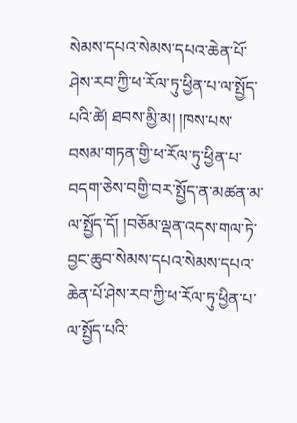སེམས་དཔའ་སེམས་དཔའ་ཆེན་པོ་ཤེས་རབ་ཀྱི་ཕ་རོལ་ཏུ་ཕྱིན་པ་ལ་སྤྱོད་པའི་ཚེ། ཐབས་མྱི་མ། །ཁས་པས་བསམ་གཏན་གྱི་ཕ་རོལ་ཏུ་ཕྱིན་པ་བདག་ཅེས་བགྱི་བར་སྤྱོད་ན་མཚན་མ་ལ་སྤྱོད་དོ། །བཅོམ་ལྡན་འདས་གལ་ཏེ་བྱང་ཆུབ་སེམས་དཔའ་སེམས་དཔའ་ཆེན་པོ་ཤེས་རབ་ཀྱི་ཕ་རོལ་ཏུ་ཕྱིན་པ་ལ་སྤྱོད་པའི་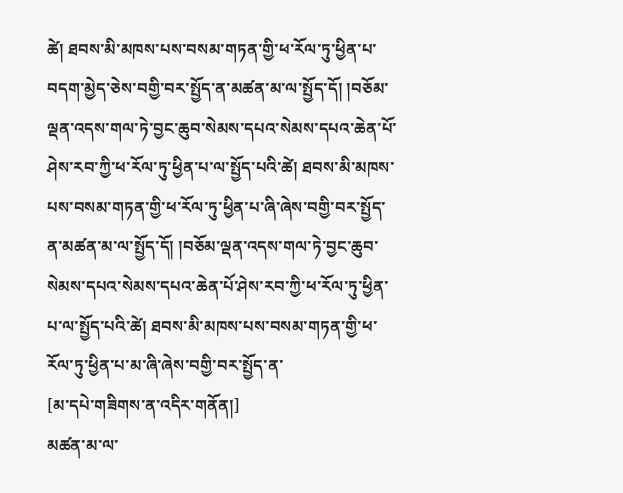ཚེ། ཐབས་མི་མཁས་པས་བསམ་གཏན་གྱི་ཕ་རོལ་ཏུ་ཕྱིན་པ་བདག་མྱེད་ཅེས་བགྱི་བར་སྤྱོད་ན་མཚན་མ་ལ་སྤྱོད་དོ། །བཅོམ་ལྡན་འདས་གལ་ཏེ་བྱང་ཆུབ་སེམས་དཔའ་སེམས་དཔའ་ཆེན་པོ་ཤེས་རབ་ཀྱི་ཕ་རོལ་ཏུ་ཕྱིན་པ་ལ་སྤྱོད་པའི་ཚེ། ཐབས་མི་མཁས་པས་བསམ་གཏན་གྱི་ཕ་རོལ་ཏུ་ཕྱིན་པ་ཞི་ཞེས་བགྱི་བར་སྤྱོད་ན་མཚན་མ་ལ་སྤྱོད་དོ། །བཅོམ་ལྡན་འདས་གལ་ཏེ་བྱང་ཆུབ་སེམས་དཔའ་སེམས་དཔའ་ཆེན་པོ་ཤེས་རབ་ཀྱི་ཕ་རོལ་ཏུ་ཕྱིན་པ་ལ་སྤྱོད་པའི་ཚེ། ཐབས་མི་མཁས་པས་བསམ་གཏན་གྱི་ཕ་རོལ་ཏུ་ཕྱིན་པ་མ་ཞི་ཞེས་བགྱི་བར་སྤྱོད་ན་
[མ་དཔེ་གཟིགས་ན་འདིར་གནོན།]
མཚན་མ་ལ་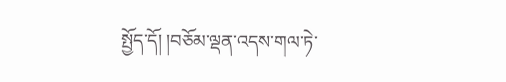སྤྱོད་དོ། །བཅོམ་ལྡན་འདས་གལ་ཏེ་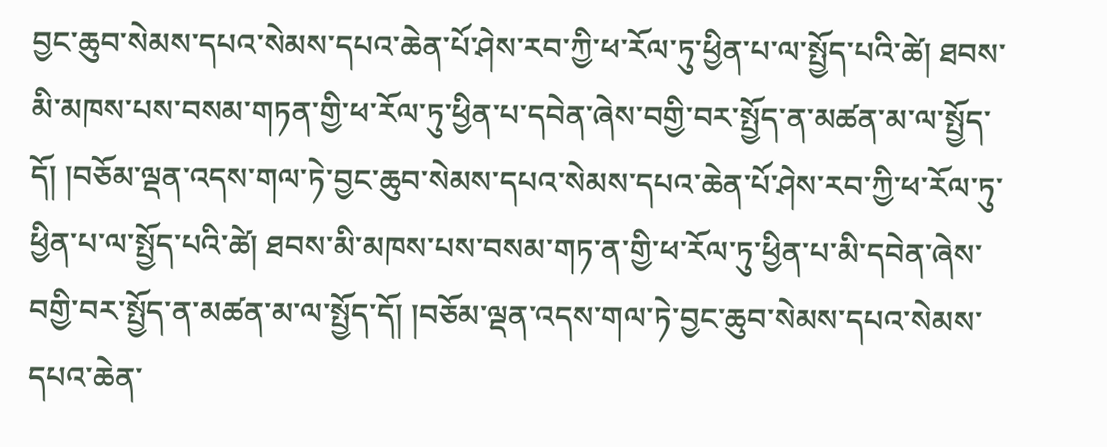བྱང་ཆུབ་སེམས་དཔའ་སེམས་དཔའ་ཆེན་པོ་ཤེས་རབ་ཀྱི་ཕ་རོལ་ཏུ་ཕྱིན་པ་ལ་སྤྱོད་པའི་ཚེ། ཐབས་མི་མཁས་པས་བསམ་གཏན་གྱི་ཕ་རོལ་ཏུ་ཕྱིན་པ་དབེན་ཞེས་བགྱི་བར་སྤྱོད་ན་མཚན་མ་ལ་སྤྱོད་དོ། །བཅོམ་ལྡན་འདས་གལ་ཏེ་བྱང་ཆུབ་སེམས་དཔའ་སེམས་དཔའ་ཆེན་པོ་ཤེས་རབ་ཀྱི་ཕ་རོལ་ཏུ་ཕྱིན་པ་ལ་སྤྱོད་པའི་ཚེ། ཐབས་མི་མཁས་པས་བསམ་གཏ་ན་གྱི་ཕ་རོལ་ཏུ་ཕྱིན་པ་མི་དབེན་ཞེས་བགྱི་བར་སྤྱོད་ན་མཚན་མ་ལ་སྤྱོད་དོ། །བཅོམ་ལྡན་འདས་གལ་ཏེ་བྱང་ཆུབ་སེམས་དཔའ་སེམས་དཔའ་ཆེན་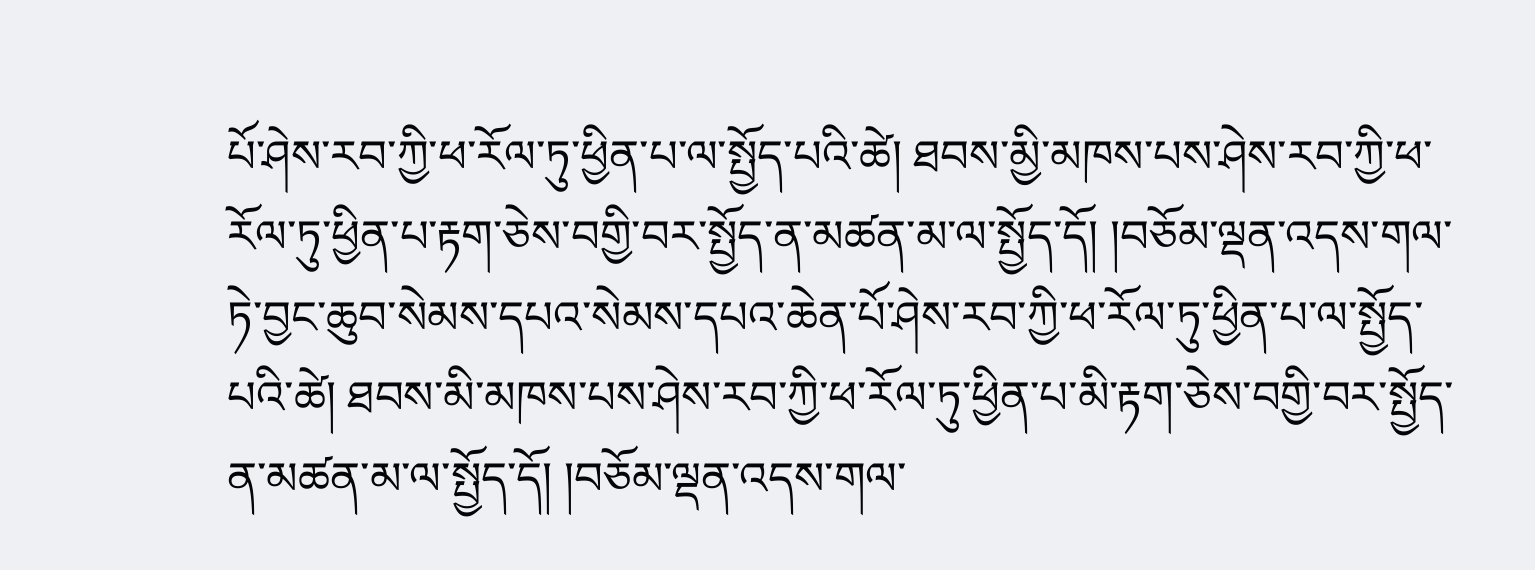པོ་ཤེས་རབ་ཀྱི་ཕ་རོལ་ཏུ་ཕྱིན་པ་ལ་སྤྱོད་པའི་ཚེ། ཐབས་མྱི་མཁས་པས་ཤེས་རབ་ཀྱི་ཕ་རོལ་ཏུ་ཕྱིན་པ་རྟག་ཅེས་བགྱི་བར་སྤྱོད་ན་མཚན་མ་ལ་སྤྱོད་དོ། །བཅོམ་ལྡན་འདས་གལ་ཏེ་བྱང་ཆུབ་སེམས་དཔའ་སེམས་དཔའ་ཆེན་པོ་ཤེས་རབ་ཀྱི་ཕ་རོལ་ཏུ་ཕྱིན་པ་ལ་སྤྱོད་པའི་ཚེ། ཐབས་མི་མཁས་པས་ཤེས་རབ་ཀྱི་ཕ་རོལ་ཏུ་ཕྱིན་པ་མི་རྟག་ཅེས་བགྱི་བར་སྤྱོད་ན་མཚན་མ་ལ་སྤྱོད་དོ། །བཅོམ་ལྡན་འདས་གལ་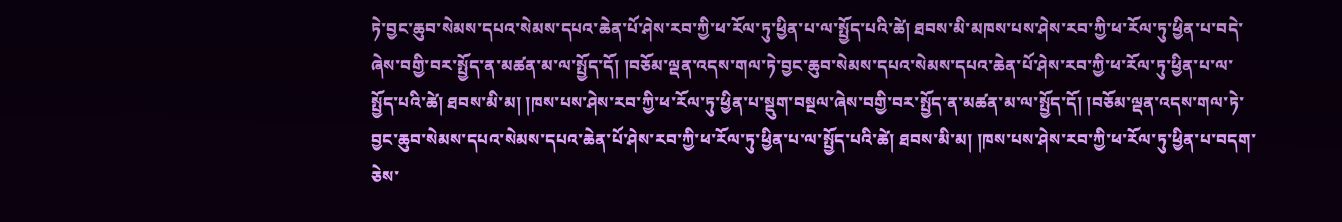ཏེ་བྱང་ཆུབ་སེམས་དཔའ་སེམས་དཔའ་ཆེན་པོ་ཤེས་རབ་ཀྱི་ཕ་རོལ་ཏུ་ཕྱིན་པ་ལ་སྤྱོད་པའི་ཚེ། ཐབས་མི་མཁས་པས་ཤེས་རབ་ཀྱི་ཕ་རོལ་ཏུ་ཕྱིན་པ་བདེ་ཞེས་བགྱི་བར་སྤྱོད་ན་མཚན་མ་ལ་སྤྱོད་དོ། །བཅོམ་ལྡན་འདས་གལ་ཏེ་བྱང་ཆུབ་སེམས་དཔའ་སེམས་དཔའ་ཆེན་པོ་ཤེས་རབ་ཀྱི་ཕ་རོལ་ཏུ་ཕྱིན་པ་ལ་སྤྱོད་པའི་ཚེ། ཐབས་མི་མ། །ཁས་པས་ཤེས་རབ་ཀྱི་ཕ་རོལ་ཏུ་ཕྱིན་པ་སྡུག་བསྔལ་ཞེས་བགྱི་བར་སྤྱོད་ན་མཚན་མ་ལ་སྤྱོད་དོ། །བཅོམ་ལྡན་འདས་གལ་ཏེ་བྱང་ཆུབ་སེམས་དཔའ་སེམས་དཔའ་ཆེན་པོ་ཤེས་རབ་ཀྱི་ཕ་རོལ་ཏུ་ཕྱིན་པ་ལ་སྤྱོད་པའི་ཚེ། ཐབས་མི་མ། །ཁས་པས་ཤེས་རབ་ཀྱི་ཕ་རོལ་ཏུ་ཕྱིན་པ་བདག་ཅེས་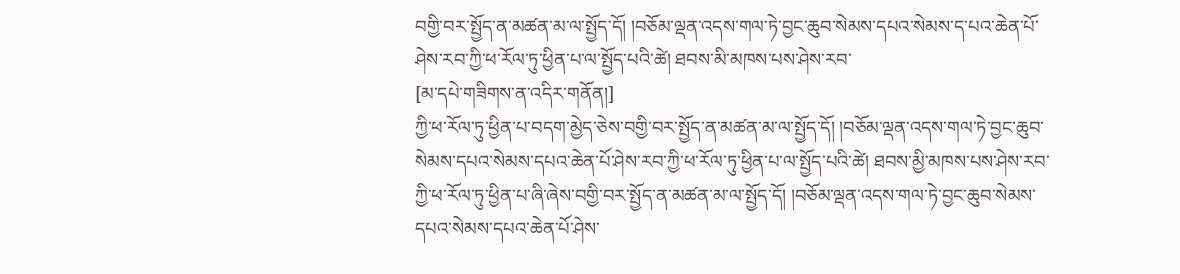བགྱི་བར་སྤྱོད་ན་མཚན་མ་ལ་སྤྱོད་དོ། །བཅོམ་ལྡན་འདས་གལ་ཏེ་བྱང་ཆུབ་སེམས་དཔའ་སེམས་ད་པའ་ཆེན་པོ་ཤེས་རབ་ཀྱི་ཕ་རོལ་ཏུ་ཕྱིན་པ་ལ་སྤྱོད་པའི་ཚེ། ཐབས་མི་མཁས་པས་ཤེས་རབ་
[མ་དཔེ་གཟིགས་ན་འདིར་གནོན།]
ཀྱི་ཕ་རོལ་ཏུ་ཕྱིན་པ་བདག་མྱེད་ཅེས་བགྱི་བར་སྤྱོད་ན་མཚན་མ་ལ་སྤྱོད་དོ། །བཅོམ་ལྡན་འདས་གལ་ཏེ་བྱང་ཆུབ་སེམས་དཔའ་སེམས་དཔའ་ཆེན་པོ་ཤེས་རབ་ཀྱི་ཕ་རོལ་ཏུ་ཕྱིན་པ་ལ་སྤྱོད་པའི་ཚེ། ཐབས་མྱི་མཁས་པས་ཤེས་རབ་ཀྱི་ཕ་རོལ་ཏུ་ཕྱིན་པ་ཞི་ཞེས་བགྱི་བར་སྤྱོད་ན་མཚན་མ་ལ་སྤྱོད་དོ། །བཅོམ་ལྡན་འདས་གལ་ཏེ་བྱང་ཆུབ་སེམས་དཔའ་སེམས་དཔའ་ཆེན་པོ་ཤེས་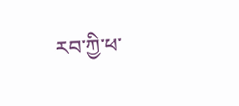རབ་ཀྱི་ཕ་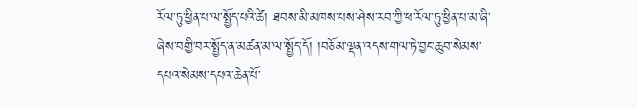རོལ་ཏུ་ཕྱིན་པ་ལ་སྤྱོད་པའི་ཚེ། ཐབས་མི་མཁས་པས་ཤེས་རབ་ཀྱི་ཕ་རོལ་ཏུ་ཕྱིན་པ་མ་ཞི་ཞེས་བགྱི་བར་སྤྱོད་ན་མཚན་མ་ལ་སྤྱོད་དོ། །བཅོམ་ལྡན་འདས་གལ་ཏེ་བྱང་ཆུབ་སེམས་དཔའ་སེམས་དཔའ་ཆེན་པོ་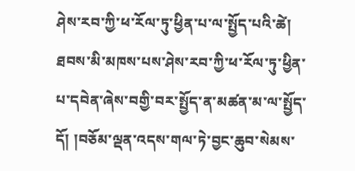ཤེས་རབ་ཀྱི་ཕ་རོལ་ཏུ་ཕྱིན་པ་ལ་སྤྱོད་པའི་ཚེ། ཐབས་མི་མཁས་པས་ཤེས་རབ་ཀྱི་ཕ་རོལ་ཏུ་ཕྱིན་པ་དབེན་ཞེས་བགྱི་བར་སྤྱོད་ན་མཚན་མ་ལ་སྤྱོད་དོ། །བཅོམ་ལྡན་འདས་གལ་ཏེ་བྱང་ཆུབ་སེམས་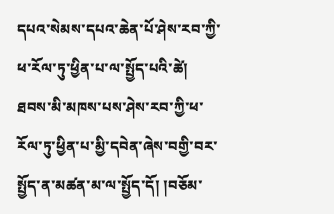དཔའ་སེམས་དཔའ་ཆེན་པོ་ཤེས་རབ་ཀྱི་ཕ་རོལ་ཏུ་ཕྱིན་པ་ལ་སྤྱོད་པའི་ཚེ། ཐབས་མི་མཁས་པས་ཤེས་རབ་ཀྱི་ཕ་རོལ་ཏུ་ཕྱིན་པ་མྱི་དབེན་ཞེས་བགྱི་བར་སྤྱོད་ན་མཚན་མ་ལ་སྤྱོད་དོ། །བཅོམ་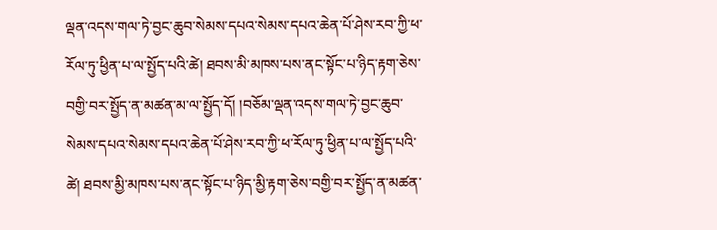ལྡན་འདས་གལ་ཏེ་བྱང་ཆུབ་སེམས་དཔའ་སེམས་དཔའ་ཆེན་པོ་ཤེས་རབ་ཀྱི་ཕ་རོལ་ཏུ་ཕྱིན་པ་ལ་སྤྱོད་པའི་ཚེ། ཐབས་མི་མཁས་པས་ནང་སྟོང་པ་ཉིད་རྟག་ཅེས་བགྱི་བར་སྤྱོད་ན་མཚན་མ་ལ་སྤྱོད་དོ། །བཅོམ་ལྡན་འདས་གལ་ཏེ་བྱང་ཆུབ་སེམས་དཔའ་སེམས་དཔའ་ཆེན་པོ་ཤེས་རབ་ཀྱི་ཕ་རོལ་ཏུ་ཕྱིན་པ་ལ་སྤྱོད་པའི་ཚེ། ཐབས་མྱི་མཁས་པས་ནང་སྟོང་པ་ཉིད་མྱི་རྟག་ཅེས་བགྱི་བར་སྤྱོད་ན་མཚན་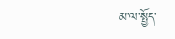མ་ལ་སྤྱོད་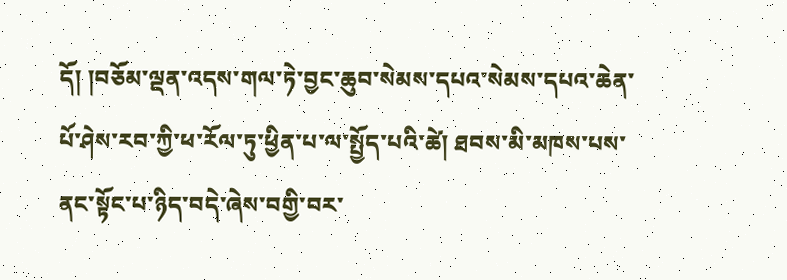དོ། །བཅོམ་ལྡན་འདས་གལ་ཏེ་བྱང་ཆུབ་སེམས་དཔའ་སེམས་དཔའ་ཆེན་པོ་ཤེས་རབ་ཀྱི་ཕ་རོལ་ཏུ་ཕྱིན་པ་ལ་སྤྱོད་པའི་ཚེ། ཐབས་མི་མཁས་པས་ནང་སྟོང་པ་ཉིད་བདེ་ཞེས་བགྱི་བར་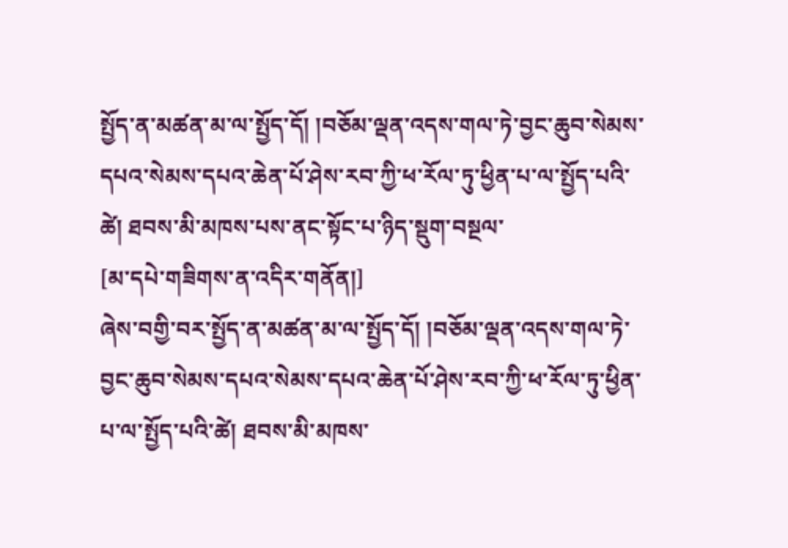སྤྱོད་ན་མཚན་མ་ལ་སྤྱོད་དོ། །བཅོམ་ལྡན་འདས་གལ་ཏེ་བྱང་ཆུབ་སེམས་དཔའ་སེམས་དཔའ་ཆེན་པོ་ཤེས་རབ་ཀྱི་ཕ་རོལ་ཏུ་ཕྱིན་པ་ལ་སྤྱོད་པའི་ཚེ། ཐབས་མི་མཁས་པས་ནང་སྟོང་པ་ཉིད་སྡུག་བསྔལ་
[མ་དཔེ་གཟིགས་ན་འདིར་གནོན།]
ཞེས་བགྱི་བར་སྤྱོད་ན་མཚན་མ་ལ་སྤྱོད་དོ། །བཅོམ་ལྡན་འདས་གལ་ཏེ་བྱང་ཆུབ་སེམས་དཔའ་སེམས་དཔའ་ཆེན་པོ་ཤེས་རབ་ཀྱི་ཕ་རོལ་ཏུ་ཕྱིན་པ་ལ་སྤྱོད་པའི་ཚེ། ཐབས་མི་མཁས་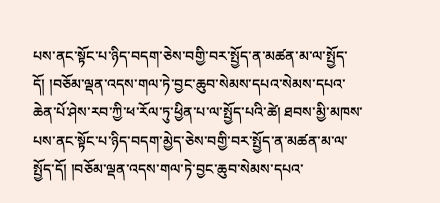པས་ནང་སྟོང་པ་ཉིད་བདག་ཅེས་བགྱི་བར་སྤྱོད་ན་མཚན་མ་ལ་སྤྱོད་དོ། །བཅོམ་ལྡན་འདས་གལ་ཏེ་བྱང་ཆུབ་སེམས་དཔའ་སེམས་དཔའ་ཆེན་པོ་ཤེས་རབ་ཀྱི་ཕ་རོལ་ཏུ་ཕྱིན་པ་ལ་སྤྱོད་པའི་ཚེ། ཐབས་མྱི་མཁས་པས་ནང་སྟོང་པ་ཉིད་བདག་མྱེད་ཅེས་བགྱི་བར་སྤྱོད་ན་མཚན་མ་ལ་སྤྱོད་དོ། །བཅོམ་ལྡན་འདས་གལ་ཏེ་བྱང་ཆུབ་སེམས་དཔའ་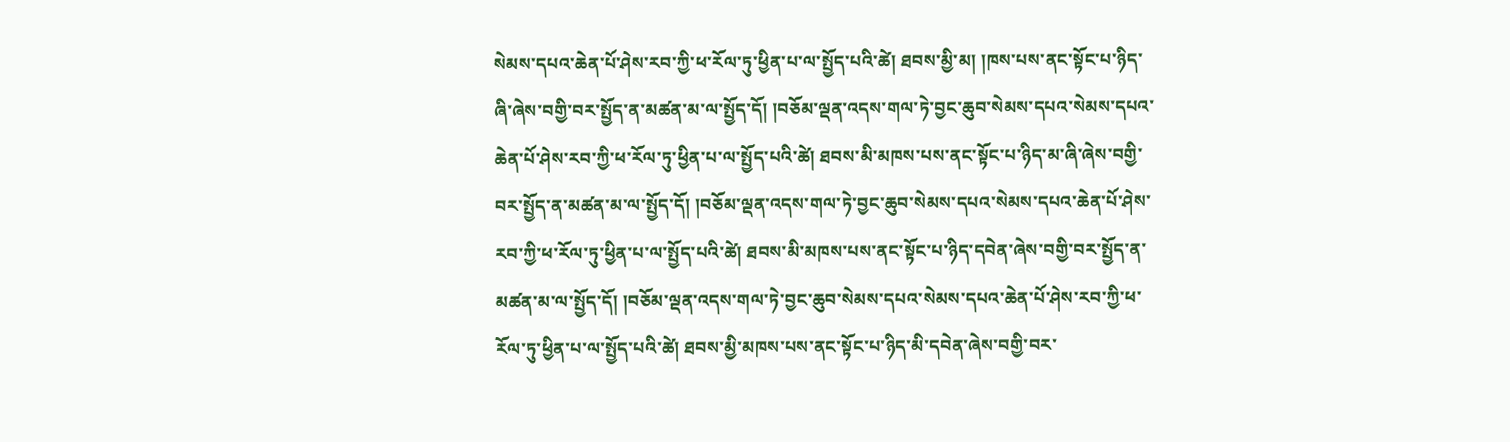སེམས་དཔའ་ཆེན་པོ་ཤེས་རབ་ཀྱི་ཕ་རོལ་ཏུ་ཕྱིན་པ་ལ་སྤྱོད་པའི་ཚེ། ཐབས་མྱི་མ། །ཁས་པས་ནང་སྟོང་པ་ཉིད་ཞི་ཞེས་བགྱི་བར་སྤྱོད་ན་མཚན་མ་ལ་སྤྱོད་དོ། །བཅོམ་ལྡན་འདས་གལ་ཏེ་བྱང་ཆུབ་སེམས་དཔའ་སེམས་དཔའ་ཆེན་པོ་ཤེས་རབ་ཀྱི་ཕ་རོལ་ཏུ་ཕྱིན་པ་ལ་སྤྱོད་པའི་ཚེ། ཐབས་མི་མཁས་པས་ནང་སྟོང་པ་ཉིད་མ་ཞི་ཞེས་བགྱི་བར་སྤྱོད་ན་མཚན་མ་ལ་སྤྱོད་དོ། །བཅོམ་ལྡན་འདས་གལ་ཏེ་བྱང་ཆུབ་སེམས་དཔའ་སེམས་དཔའ་ཆེན་པོ་ཤེས་རབ་ཀྱི་ཕ་རོལ་ཏུ་ཕྱིན་པ་ལ་སྤྱོད་པའི་ཚེ། ཐབས་མི་མཁས་པས་ནང་སྟོང་པ་ཉིད་དབེན་ཞེས་བགྱི་བར་སྤྱོད་ན་མཚན་མ་ལ་སྤྱོད་དོ། །བཅོམ་ལྡན་འདས་གལ་ཏེ་བྱང་ཆུབ་སེམས་དཔའ་སེམས་དཔའ་ཆེན་པོ་ཤེས་རབ་ཀྱི་ཕ་རོལ་ཏུ་ཕྱིན་པ་ལ་སྤྱོད་པའི་ཚེ། ཐབས་མྱི་མཁས་པས་ནང་སྟོང་པ་ཉིད་མི་དབེན་ཞེས་བགྱི་བར་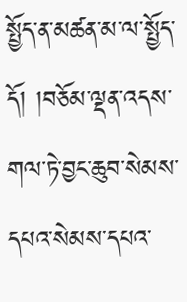སྤྱོད་ན་མཚན་མ་ལ་སྤྱོད་དོ། །བཅོམ་ལྡན་འདས་གལ་ཏེ་བྱང་ཆུབ་སེམས་དཔའ་སེམས་དཔའ་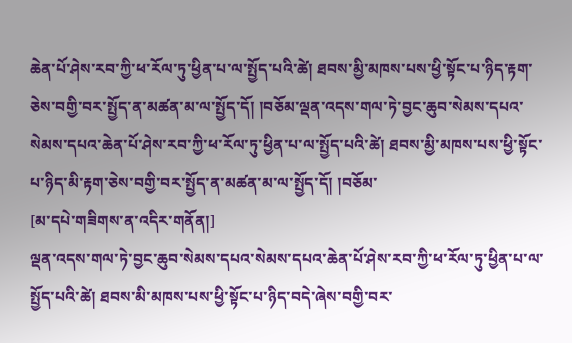ཆེན་པོ་ཤེས་རབ་ཀྱི་ཕ་རོལ་ཏུ་ཕྱིན་པ་ལ་སྤྱོད་པའི་ཚེ། ཐབས་མྱི་མཁས་པས་ཕྱི་སྟོང་པ་ཉིད་རྟག་ཅེས་བགྱི་བར་སྤྱོད་ན་མཚན་མ་ལ་སྤྱོད་དོ། །བཅོམ་ལྡན་འདས་གལ་ཏེ་བྱང་ཆུབ་སེམས་དཔའ་སེམས་དཔའ་ཆེན་པོ་ཤེས་རབ་ཀྱི་ཕ་རོལ་ཏུ་ཕྱིན་པ་ལ་སྤྱོད་པའི་ཚེ། ཐབས་མྱི་མཁས་པས་ཕྱི་སྟོང་པ་ཉིད་མི་རྟག་ཅེས་བགྱི་བར་སྤྱོད་ན་མཚན་མ་ལ་སྤྱོད་དོ། །བཅོམ་
[མ་དཔེ་གཟིགས་ན་འདིར་གནོན།]
ལྡན་འདས་གལ་ཏེ་བྱང་ཆུབ་སེམས་དཔའ་སེམས་དཔའ་ཆེན་པོ་ཤེས་རབ་ཀྱི་ཕ་རོལ་ཏུ་ཕྱིན་པ་ལ་སྤྱོད་པའི་ཚེ། ཐབས་མི་མཁས་པས་ཕྱི་སྟོང་པ་ཉིད་བདེ་ཞེས་བགྱི་བར་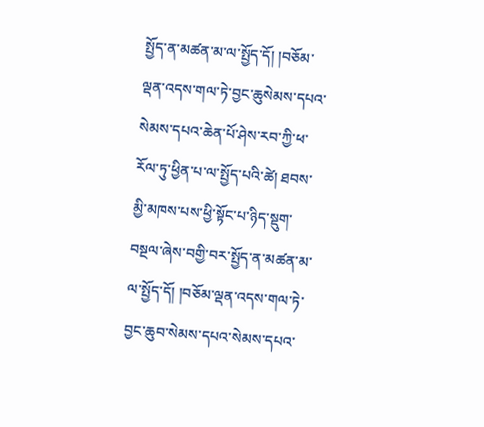སྤྱོད་ན་མཚན་མ་ལ་སྤྱོད་དོ། །བཅོམ་ལྡན་འདས་གལ་ཏེ་བྱང་ཆུསེམས་དཔའ་སེམས་དཔའ་ཆེན་པོ་ཤེས་རབ་ཀྱི་ཕ་རོལ་ཏུ་ཕྱིན་པ་ལ་སྤྱོད་པའི་ཚེ། ཐབས་མྱི་མཁས་པས་ཕྱི་སྟོང་པ་ཉིད་སྡུག་བསྔལ་ཞེས་བགྱི་བར་སྤྱོད་ན་མཚན་མ་ལ་སྤྱོད་དོ། །བཅོམ་ལྡན་འདས་གལ་ཏེ་བྱང་ཆུབ་སེམས་དཔའ་སེམས་དཔའ་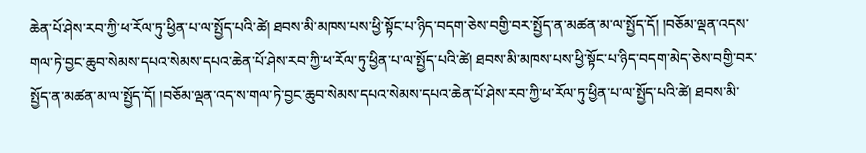ཆེན་པོ་ཤེས་རབ་ཀྱི་ཕ་རོལ་ཏུ་ཕྱིན་པ་ལ་སྤྱོད་པའི་ཚེ། ཐབས་མི་མཁས་པས་ཕྱི་སྟོང་པ་ཉིད་བདག་ཅེས་བགྱི་བར་སྤྱོད་ན་མཚན་མ་ལ་སྤྱོད་དོ། །བཅོམ་ལྡན་འདས་གལ་ཏེ་བྱང་ཆུབ་སེམས་དཔའ་སེམས་དཔའ་ཆེན་པོ་ཤེས་རབ་ཀྱི་ཕ་རོལ་ཏུ་ཕྱིན་པ་ལ་སྤྱོད་པའི་ཚེ། ཐབས་མི་མཁས་པས་ཕྱི་སྟོང་པ་ཉིད་བདག་མེད་ཅེས་བགྱི་བར་སྤྱོད་ན་མཚན་མ་ལ་སྤྱོད་དོ། །བཅོམ་ལྡན་འད་ས་གལ་ཏེ་བྱང་ཆུབ་སེམས་དཔའ་སེམས་དཔའ་ཆེན་པོ་ཤེས་རབ་ཀྱི་ཕ་རོལ་ཏུ་ཕྱིན་པ་ལ་སྤྱོད་པའི་ཚེ། ཐབས་མི་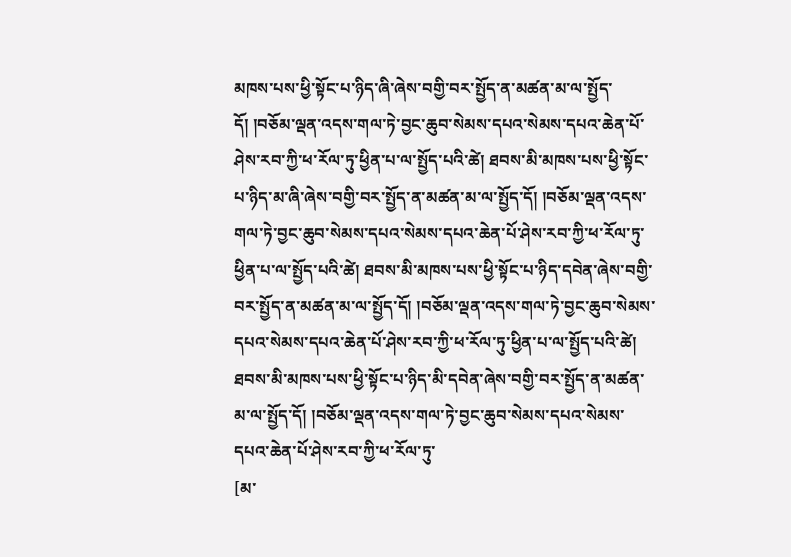མཁས་པས་ཕྱི་སྟོང་པ་ཉིད་ཞི་ཞེས་བགྱི་བར་སྤྱོད་ན་མཚན་མ་ལ་སྤྱོད་དོ། །བཅོམ་ལྡན་འདས་གལ་ཏེ་བྱང་ཆུབ་སེམས་དཔའ་སེམས་དཔའ་ཆེན་པོ་ཤེས་རབ་ཀྱི་ཕ་རོལ་ཏུ་ཕྱིན་པ་ལ་སྤྱོད་པའི་ཚེ། ཐབས་མི་མཁས་པས་ཕྱི་སྟོང་པ་ཉིད་མ་ཞི་ཞེས་བགྱི་བར་སྤྱོད་ན་མཚན་མ་ལ་སྤྱོད་དོ། །བཅོམ་ལྡན་འདས་གལ་ཏེ་བྱང་ཆུབ་སེམས་དཔའ་སེམས་དཔའ་ཆེན་པོ་ཤེས་རབ་ཀྱི་ཕ་རོལ་ཏུ་ཕྱིན་པ་ལ་སྤྱོད་པའི་ཚེ། ཐབས་མི་མཁས་པས་ཕྱི་སྟོང་པ་ཉིད་དབེན་ཞེས་བགྱི་བར་སྤྱོད་ན་མཚན་མ་ལ་སྤྱོད་དོ། །བཅོམ་ལྡན་འདས་གལ་ཏེ་བྱང་ཆུབ་སེམས་དཔའ་སེམས་དཔའ་ཆེན་པོ་ཤེས་རབ་ཀྱི་ཕ་རོལ་ཏུ་ཕྱིན་པ་ལ་སྤྱོད་པའི་ཚེ། ཐབས་མི་མཁས་པས་ཕྱི་སྟོང་པ་ཉིད་མི་དབེན་ཞེས་བགྱི་བར་སྤྱོད་ན་མཚན་མ་ལ་སྤྱོད་དོ། །བཅོམ་ལྡན་འདས་གལ་ཏེ་བྱང་ཆུབ་སེམས་དཔའ་སེམས་དཔའ་ཆེན་པོ་ཤེས་རབ་ཀྱི་ཕ་རོལ་ཏུ་
[མ་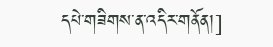དཔེ་གཟིགས་ན་འདིར་གནོན།]